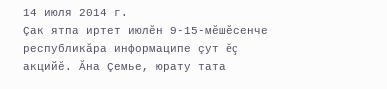14 июля 2014 г.
Çак ятпа иртет июлĕн 9-15-мĕшĕсенче республикăра информаципе çут ĕç акцийĕ. Ăна Çемье, юрату тата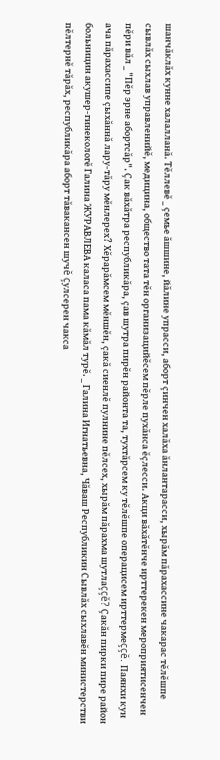шанчăклăх кунне халалланă. Тĕллевĕ _ çемье ăшшине, йăлине упрасси, аборт çинчен халăха ăнлантарасси, хырăм пăрахассине чакарас тĕлĕшпе сывлăх сыхлав управленийĕ, медицина, общество тата тĕн организацийĕсем пĕрле пухăнса ĕçлесси. Акци вăхăтĕнче ирттерекен мероприятисенчен пĕри вăл _ "Пĕр эрне абортсăр". Çак вăхăтра республикăра, çав шутра пирĕн районта та, тухтăрсем ку тĕлĕшпе операцисем ирттермеççĕ. Паянхи кун ача пăрахассипе çыхăннă лару-тăру мĕнлерех? Хĕрарăмсем мĕншĕн, çакă сиенлĕ пулнине пĕлсех, хырăм пăрахма шутлаççĕ? Çакăн пирки пире район больницин акушер-гинекологĕ Галина ЖУРАВЛЕВА каласа пама кăмăл турĕ. _ Галина Игнатьевна, Чăваш Республикин Сывлăх сыхлавĕн министерстви пĕлтернĕ тăрăх, республикăра аборт тăвакансен шучĕ çулсерен чакса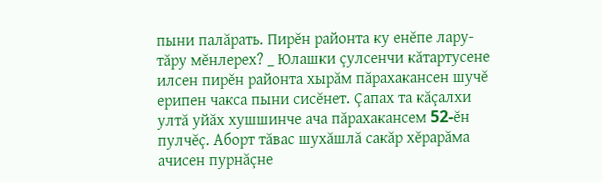пыни палăрать. Пирĕн районта ку енĕпе лару-тăру мĕнлерех? _ Юлашки çулсенчи кăтартусене илсен пирĕн районта хырăм пăрахакансен шучĕ ерипен чакса пыни сисĕнет. Çапах та кăçалхи ултă уйăх хушшинче ача пăрахакансем 52-ĕн пулчĕç. Аборт тăвас шухăшлă сакăр хĕрарăма ачисен пурнăçне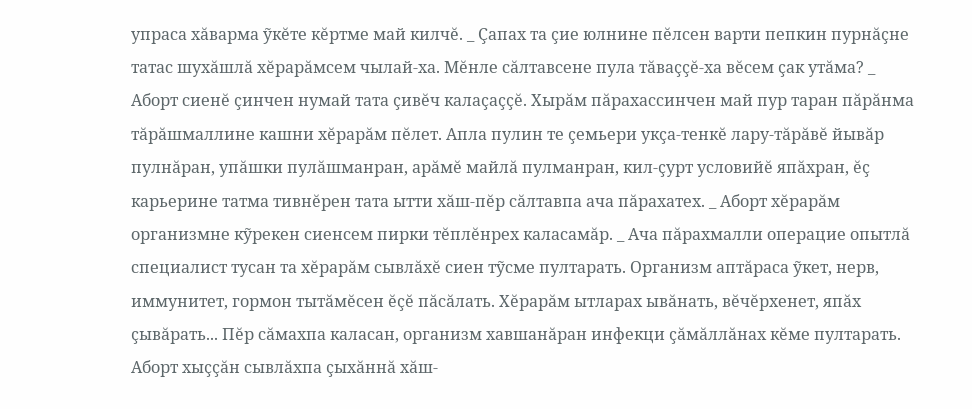упраса хăварма ỹкĕте кĕртме май килчĕ. _ Çапах та çие юлнине пĕлсен варти пепкин пурнăçне татас шухăшлă хĕрарăмсем чылай-ха. Мĕнле сăлтавсене пула тăваççĕ-ха вĕсем çак утăма? _ Аборт сиенĕ çинчен нумай тата çивĕч калаçаççĕ. Хырăм пăрахассинчен май пур таран пăрăнма тăрăшмаллине кашни хĕрарăм пĕлет. Апла пулин те çемьери укçа-тенкĕ лару-тăрăвĕ йывăр пулнăран, упăшки пулăшманран, арăмĕ майлă пулманран, кил-çурт условийĕ япăхран, ĕç карьерине татма тивнĕрен тата ытти хăш-пĕр сăлтавпа ача пăрахатех. _ Аборт хĕрарăм организмне кỹрекен сиенсем пирки тĕплĕнрех каласамăр. _ Ача пăрахмалли операцие опытлă специалист тусан та хĕрарăм сывлăхĕ сиен тỹсме пултарать. Организм аптăраса ỹкет, нерв, иммунитет, гормон тытăмĕсен ĕçĕ пăсăлать. Хĕрарăм ытларах ывăнать, вĕчĕрхенет, япăх çывăрать... Пĕр сăмахпа каласан, организм хавшанăран инфекци çăмăллăнах кĕме пултарать. Аборт хыççăн сывлăхпа çыхăннă хăш-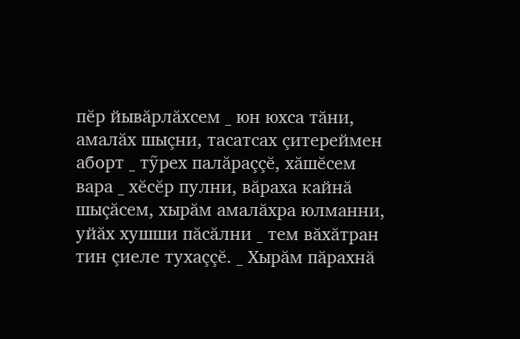пĕр йывăрлăхсем _ юн юхса тăни, амалăх шыçни, тасатсах çитереймен аборт _ тỹрех палăраççĕ, хăшĕсем вара _ хĕсĕр пулни, вăраха кайнă шыçăсем, хырăм амалăхра юлманни, уйăх хушши пăсăлни _ тем вăхăтран тин çиеле тухаççĕ. _ Хырăм пăрахнă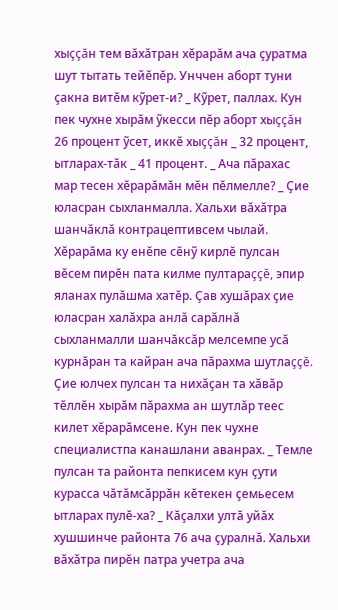хыççăн тем вăхăтран хĕрарăм ача çуратма шут тытать тейĕпĕр. Унччен аборт туни çакна витĕм кỹрет-и? _ Кỹрет, паллах. Кун пек чухне хырăм ỹкесси пĕр аборт хыççăн 26 процент ỹсет, иккĕ хыççăн _ 32 процент, ытларах-тăк _ 41 процент. _ Ача пăрахас мар тесен хĕрарăмăн мĕн пĕлмелле? _ Çие юласран сыхланмалла. Хальхи вăхăтра шанчăклă контрацептивсем чылай. Хĕрарăма ку енĕпе сĕнỹ кирлĕ пулсан вĕсем пирĕн пата килме пултараççĕ, эпир яланах пулăшма хатĕр. Çав хушăрах çие юласран халăхра анлă сарăлнă сыхланмалли шанчăксăр мелсемпе усă курнăран та кайран ача пăрахма шутлаççĕ. Çие юлчех пулсан та нихăçан та хăвăр тĕллĕн хырăм пăрахма ан шутлăр теес килет хĕрарăмсене. Кун пек чухне специалистпа канашлани аванрах. _ Темле пулсан та районта пепкисем кун çути курасса чăтăмсăррăн кĕтекен çемьесем ытларах пулĕ-ха? _ Кăçалхи ултă уйăх хушшинче районта 76 ача çуралнă. Хальхи вăхăтра пирĕн патра учетра ача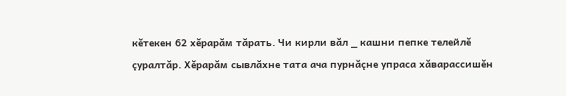кĕтекен 62 хĕрарăм тăрать. Чи кирли вăл _ кашни пепке телейлĕ çуралтăр. Хĕрарăм сывлăхне тата ача пурнăçне упраса хăварассишĕн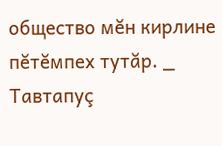общество мĕн кирлине пĕтĕмпех тутăр. _ Тавтапуç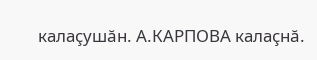калаçушăн. А.КАРПОВА калаçнă.